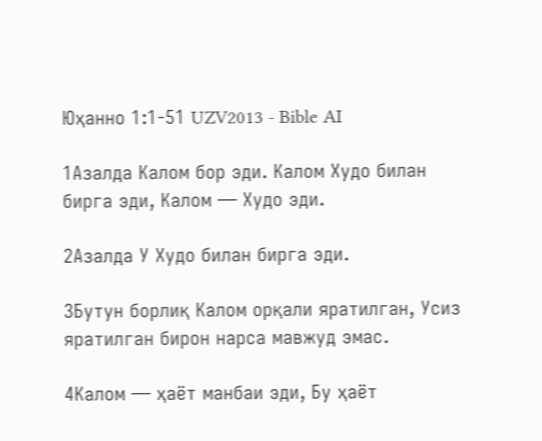Юҳанно 1:1-51 UZV2013 - Bible AI

1Азалда Калом бор эди. Калом Худо билан бирга эди, Калом — Худо эди.

2Азалда У Худо билан бирга эди.

3Бутун борлиқ Калом орқали яратилган, Усиз яратилган бирон нарса мавжуд эмас.

4Калом — ҳаёт манбаи эди, Бу ҳаёт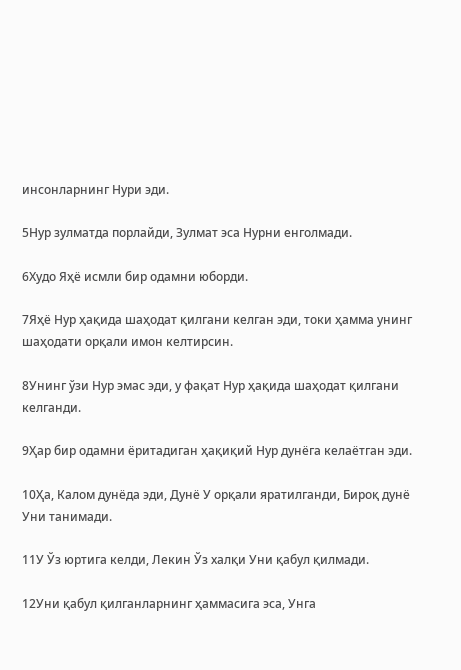инсонларнинг Нури эди.

5Нур зулматда порлайди, Зулмат эса Нурни енголмади.

6Худо Яҳё исмли бир одамни юборди.

7Яҳё Нур ҳақида шаҳодат қилгани келган эди, токи ҳамма унинг шаҳодати орқали имон келтирсин.

8Унинг ўзи Нур эмас эди, у фақат Нур ҳақида шаҳодат қилгани келганди.

9Ҳар бир одамни ёритадиган ҳақиқий Нур дунёга келаётган эди.

10Ҳа, Калом дунёда эди, Дунё У орқали яратилганди, Бироқ дунё Уни танимади.

11У Ўз юртига келди, Лекин Ўз халқи Уни қабул қилмади.

12Уни қабул қилганларнинг ҳаммасига эса, Унга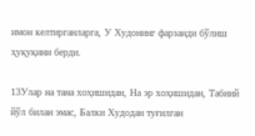имон келтирганларга, У Худонинг фарзанди бўлиш ҳуқуқини берди.

13Улар на тана хоҳишидан, На эр хоҳишидан, Табиий йўл билан эмас, Балки Худодан туғилган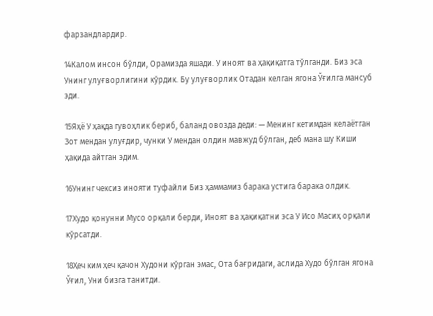фарзандлардир.

14Калом инсон бўлди, Орамизда яшади. У иноят ва ҳақиқатга тўлганди. Биз эса Унинг улуғворлигини кўрдик. Бу улуғворлик Отадан келган ягона Ўғилга мансуб эди.

15Яҳё У ҳақда гувоҳлик бериб, баланд овозда деди: — Менинг кетимдан келаётган Зот мендан улуғдир, чунки У мендан олдин мавжуд бўлган, деб мана шу Киши ҳақида айтган эдим.

16Унинг чексиз инояти туфайли Биз ҳаммамиз барака устига барака олдик.

17Худо қонунни Мусо орқали берди, Иноят ва ҳақиқатни эса У Исо Масиҳ орқали кўрсатди.

18Ҳеч ким ҳеч қачон Худони кўрган эмас, Ота бағридаги, аслида Худо бўлган ягона Ўғил, Уни бизга танитди.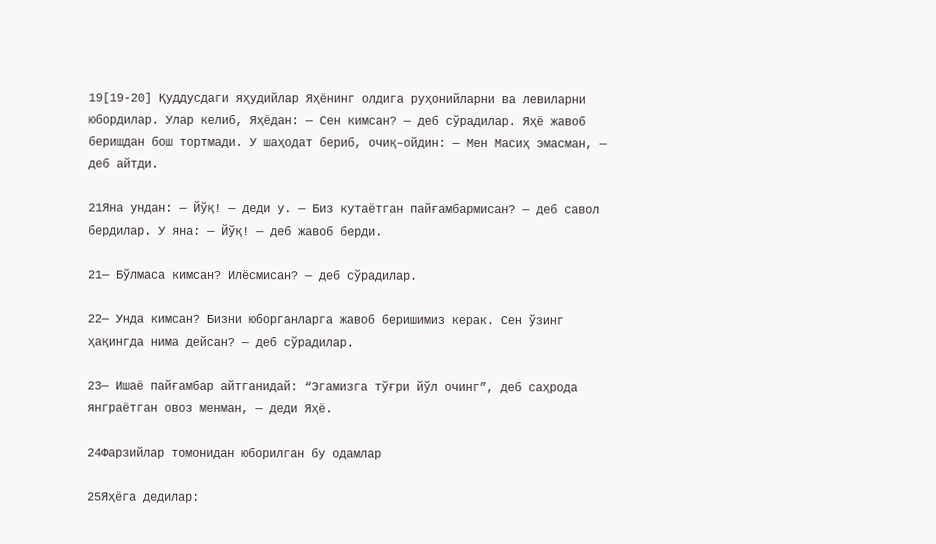19[19-20] Қуддусдаги яҳудийлар Яҳёнинг олдига руҳонийларни ва левиларни юбордилар. Улар келиб, Яҳёдан: — Сен кимсан? — деб сўрадилар. Яҳё жавоб беришдан бош тортмади. У шаҳодат бериб, очиқ–ойдин: — Мен Масиҳ эмасман, — деб айтди.

21Яна ундан: — Йўқ! — деди у. — Биз кутаётган пайғамбармисан? — деб савол бердилар. У яна: — Йўқ! — деб жавоб берди.

21— Бўлмаса кимсан? Илёсмисан? — деб сўрадилар.

22— Унда кимсан? Бизни юборганларга жавоб беришимиз керак. Сен ўзинг ҳақингда нима дейсан? — деб сўрадилар.

23— Ишаё пайғамбар айтганидай: “Эгамизга тўғри йўл очинг”, деб саҳрода янграётган овоз менман, — деди Яҳё.

24Фарзийлар томонидан юборилган бу одамлар

25Яҳёга дедилар: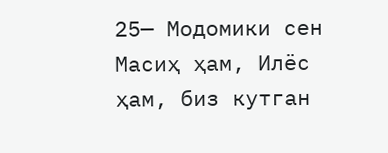25— Модомики сен Масиҳ ҳам, Илёс ҳам, биз кутган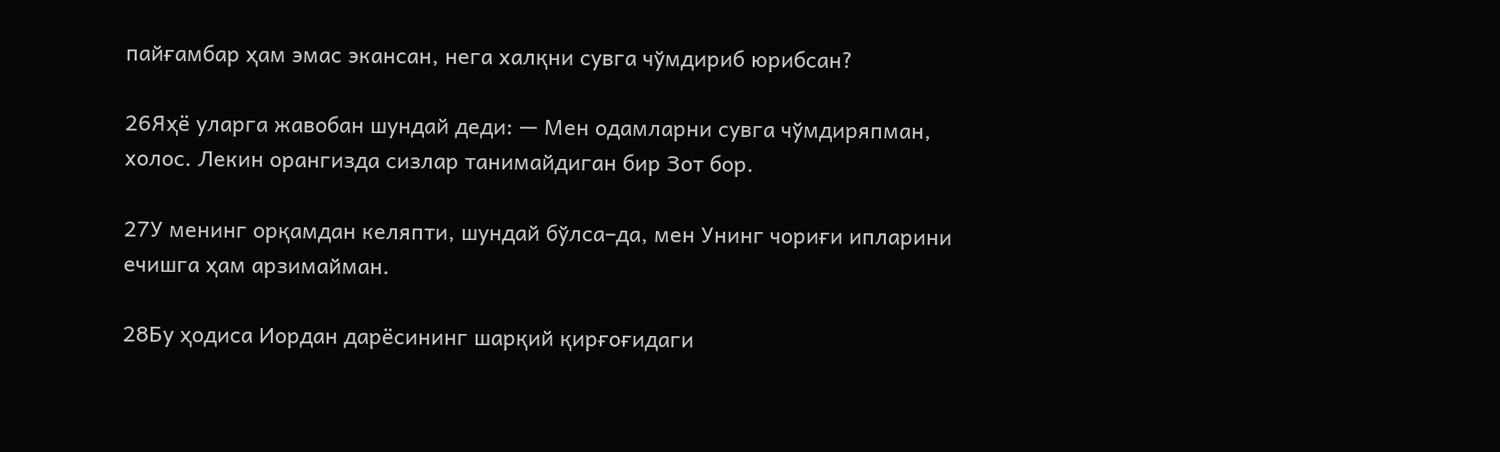пайғамбар ҳам эмас экансан, нега халқни сувга чўмдириб юрибсан?

26Яҳё уларга жавобан шундай деди: — Мен одамларни сувга чўмдиряпман, холос. Лекин орангизда сизлар танимайдиган бир Зот бор.

27У менинг орқамдан келяпти, шундай бўлса–да, мен Унинг чориғи ипларини ечишга ҳам арзимайман.

28Бу ҳодиса Иордан дарёсининг шарқий қирғоғидаги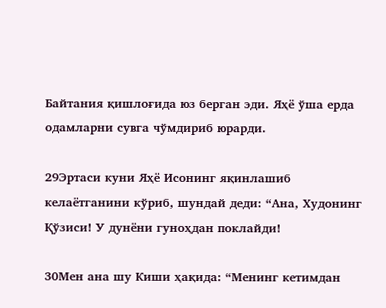Байтания қишлоғида юз берган эди. Яҳё ўша ерда одамларни сувга чўмдириб юрарди.

29Эртаси куни Яҳё Исонинг яқинлашиб келаётганини кўриб, шундай деди: “Ана, Худонинг Қўзиси! У дунёни гуноҳдан поклайди!

30Мен ана шу Киши ҳақида: “Менинг кетимдан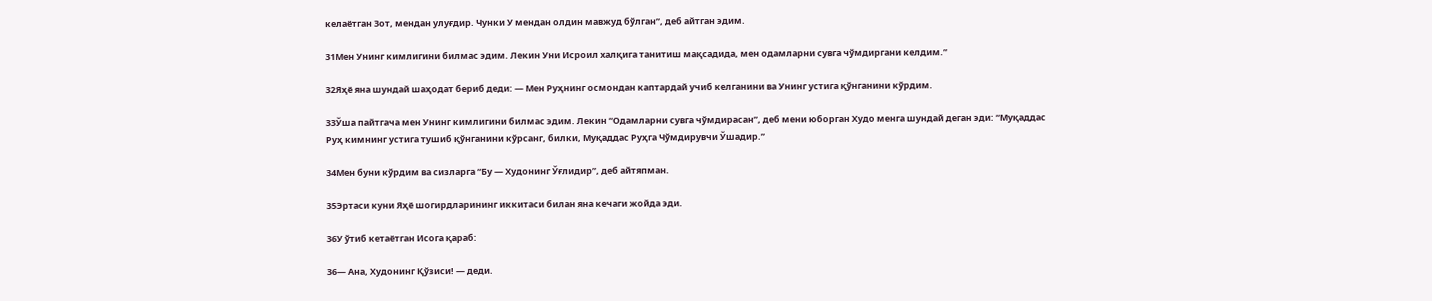келаётган Зот, мендан улуғдир. Чунки У мендан олдин мавжуд бўлган”, деб айтган эдим.

31Мен Унинг кимлигини билмас эдим. Лекин Уни Исроил халқига танитиш мақсадида, мен одамларни сувга чўмдиргани келдим.”

32Яҳё яна шундай шаҳодат бериб деди: — Мен Руҳнинг осмондан каптардай учиб келганини ва Унинг устига қўнганини кўрдим.

33Ўша пайтгача мен Унинг кимлигини билмас эдим. Лекин “Одамларни сувга чўмдирасан”, деб мени юборган Худо менга шундай деган эди: “Муқаддас Руҳ кимнинг устига тушиб қўнганини кўрсанг, билки, Муқаддас Руҳга Чўмдирувчи Ўшадир.”

34Мен буни кўрдим ва сизларга “Бу — Худонинг Ўғлидир”, деб айтяпман.

35Эртаси куни Яҳё шогирдларининг иккитаси билан яна кечаги жойда эди.

36У ўтиб кетаётган Исога қараб:

36— Ана, Худонинг Қўзиси! — деди.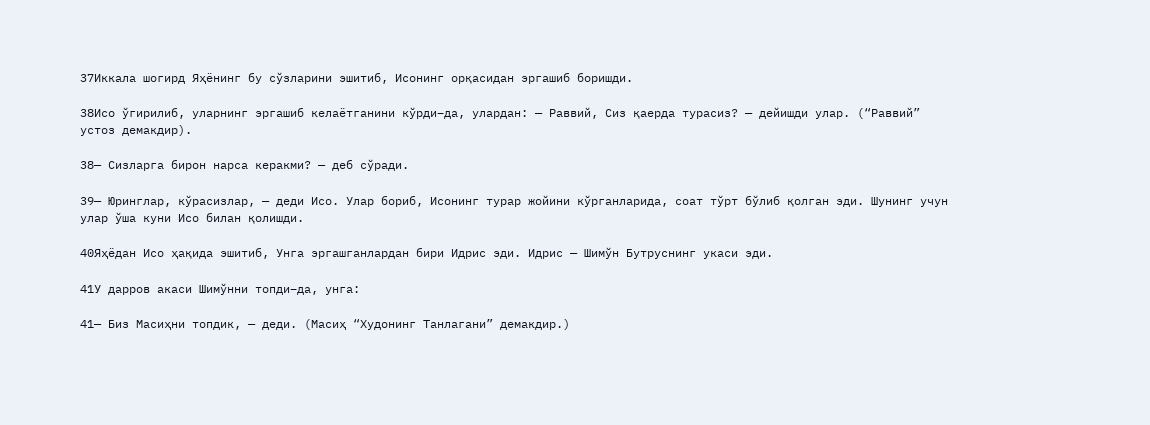37Иккала шогирд Яҳёнинг бу сўзларини эшитиб, Исонинг орқасидан эргашиб боришди.

38Исо ўгирилиб, уларнинг эргашиб келаётганини кўрди–да, улардан: — Раввий, Сиз қаерда турасиз? — дейишди улар. (“Раввий” устоз демакдир).

38— Сизларга бирон нарса керакми? — деб сўради.

39— Юринглар, кўрасизлар, — деди Исо. Улар бориб, Исонинг турар жойини кўрганларида, соат тўрт бўлиб қолган эди. Шунинг учун улар ўша куни Исо билан қолишди.

40Яҳёдан Исо ҳақида эшитиб, Унга эргашганлардан бири Идрис эди. Идрис — Шимўн Бутруснинг укаси эди.

41У дарров акаси Шимўнни топди–да, унга:

41— Биз Масиҳни топдик, — деди. (Масиҳ “Худонинг Танлагани” демакдир.)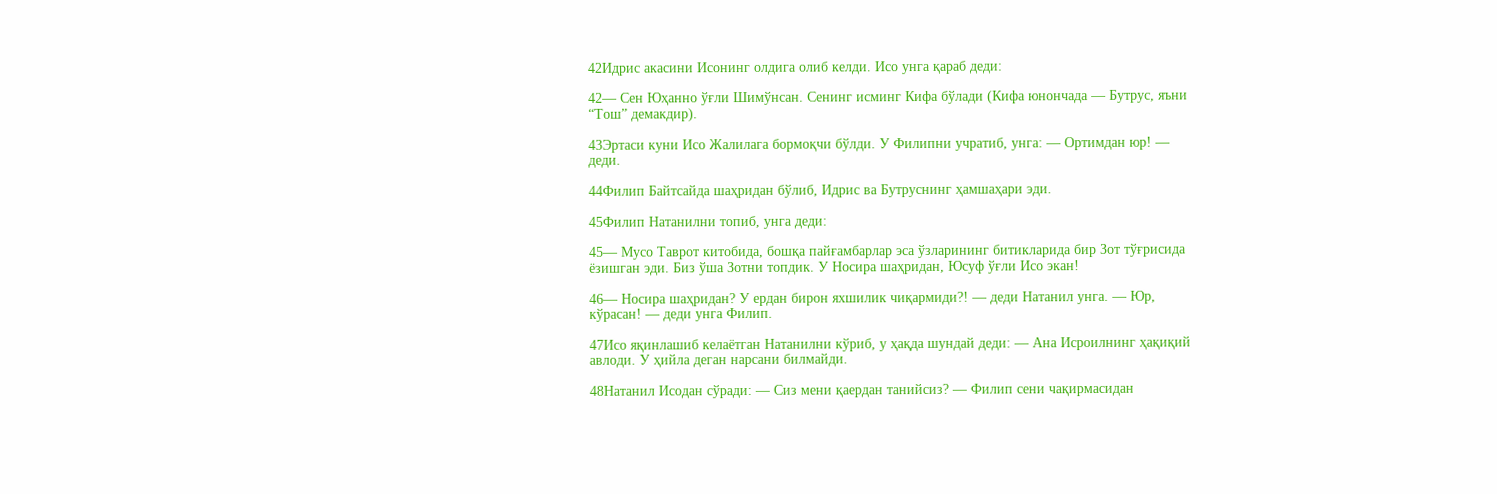42Идрис акасини Исонинг олдига олиб келди. Исо унга қараб деди:

42— Сен Юҳанно ўғли Шимўнсан. Сенинг исминг Кифа бўлади (Кифа юнончада — Бутрус, яъни “Тош” демакдир).

43Эртаси куни Исо Жалилага бормоқчи бўлди. У Филипни учратиб, унга: — Ортимдан юр! — деди.

44Филип Байтсайда шаҳридан бўлиб, Идрис ва Бутруснинг ҳамшаҳари эди.

45Филип Натанилни топиб, унга деди:

45— Мусо Таврот китобида, бошқа пайғамбарлар эса ўзларининг битикларида бир Зот тўғрисида ёзишган эди. Биз ўша Зотни топдик. У Носира шаҳридан, Юсуф ўғли Исо экан!

46— Носира шаҳридан? У ердан бирон яхшилик чиқармиди?! — деди Натанил унга. — Юр, кўрасан! — деди унга Филип.

47Исо яқинлашиб келаётган Натанилни кўриб, у ҳақда шундай деди: — Ана Исроилнинг ҳақиқий авлоди. У ҳийла деган нарсани билмайди.

48Натанил Исодан сўради: — Сиз мени қаердан танийсиз? — Филип сени чақирмасидан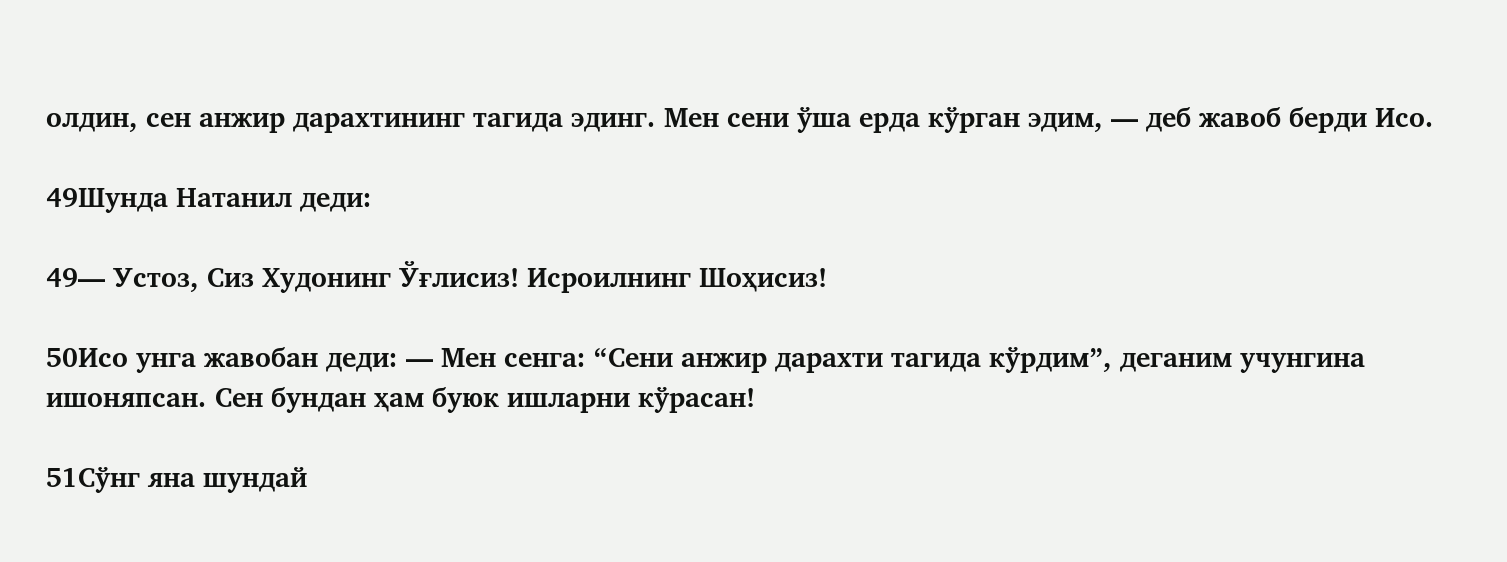олдин, сен анжир дарахтининг тагида эдинг. Мен сени ўша ерда кўрган эдим, — деб жавоб берди Исо.

49Шунда Натанил деди:

49— Устоз, Сиз Худонинг Ўғлисиз! Исроилнинг Шоҳисиз!

50Исо унга жавобан деди: — Мен сенга: “Сени анжир дарахти тагида кўрдим”, деганим учунгина ишоняпсан. Сен бундан ҳам буюк ишларни кўрасан!

51Сўнг яна шундай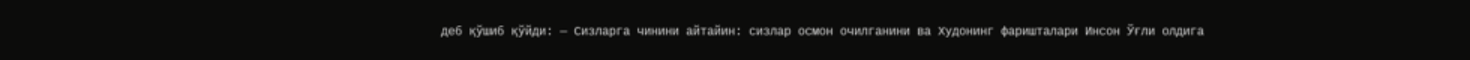деб қўшиб қўйди: — Сизларга чинини айтайин: сизлар осмон очилганини ва Худонинг фаришталари Инсон Ўғли олдига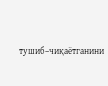тушиб–чиқаётганини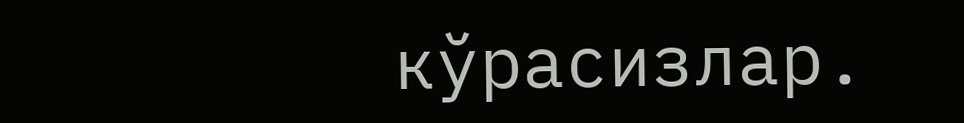кўрасизлар.